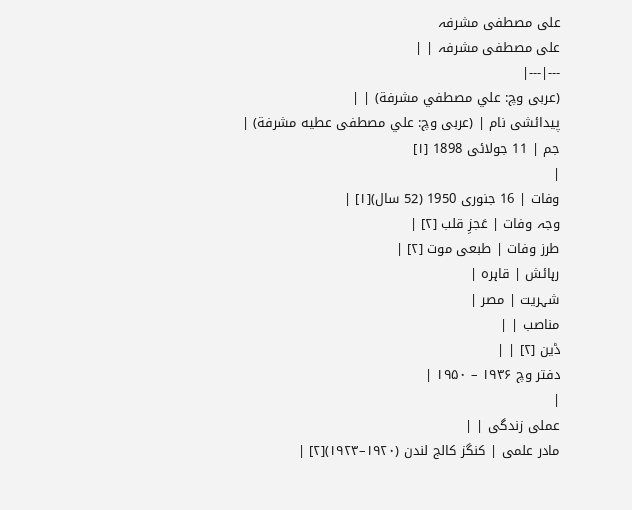علی مصطفی مشرفہ
علی مصطفی مشرفہ | |
---|---|
(عربی وچ: علي مصطفي مشرفة) | |
پیدائشی نام | (عربی وچ: علي مصطفى عطيه مشرفة) |
جم | 11 جولائی 1898 [۱]
|
وفات | 16 جنوری 1950 (52 سال)[۱] |
وجہ وفات | عَجزِ قلب [۲] |
طرز وفات | طبعی موت [۲] |
رہائش | قاہرہ |
شہریت | مصر |
مناصب | |
ڈین [۲] | |
دفتر وچ ۱۹۳۶ – ۱۹۵۰ |
|
عملی زندگی | |
مادر علمی | کنگز کالج لندن (۱۹۲۰–۱۹۲۳)[۲] |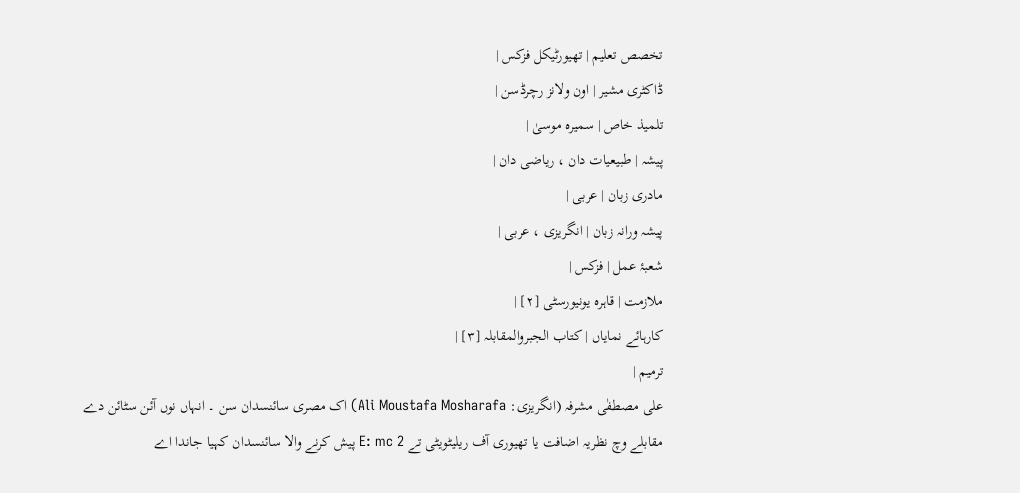تخصص تعلیم | تھیورٹیکل فزکس |
ڈاکٹری مشیر | اون ولانز رچرڈسن |
تلمیذ خاص | سمیرہ موسیٰ |
پیشہ | طبیعیات دان ، ریاضی دان |
مادری زبان | عربی |
پیشہ ورانہ زبان | انگریزی ، عربی |
شعبۂ عمل | فزکس |
ملازمت | قاہرہ یونیورسٹی [۲] |
کارہائے نمایاں | کتاب الجبروالمقابلہ [۳] |
ترمیم |
علی مصطفٰی مشرفہ (انگریزی: Ali Moustafa Mosharafa) اک مصری سائنسدان سن ۔ انہاں نوں آئن سٹائن دے مقابلے وچ نظریہ اضافت یا تھیوری آف ریلیٹویٹی تے E: mc 2 پیش کرنے والا سائنسدان کہیا جاندا اے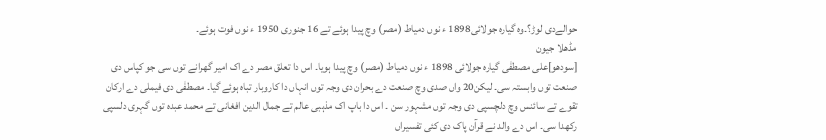حوالےدی لوڑ؟۔وہ گیارہ جولائی1898 ء نوں دمیاط (مصر) وچ پیدا ہوئے تے 16 جنوری 1950 ء نوں فوت ہوئے۔
مڈھلا جیون
[سودھو]علی مصطفٰی گیارہ جولائی 1898 ء نوں دمیاط (مصر) وچ پیدا ہويا۔ اس دا تعلق مصر دے اک امیر گھرانے توں سی جو کپاس دی صنعت توں وابستہ سی۔ لیکن20 واں صدی وچ صنعت دے بحران دی وجہ توں انہاں دا کاروبار تباہ ہوئے گیا۔ مصطفٰی دی فیملی دے ارکان تقوے تے سائنس وچ دلچسپی دی وجہ توں مشہور سن ۔ اس دا باپ اک مذہبی عالم تے جمال الدین افغانی تے محمد عبدہ توں گہری دلسپی رکھدا سی۔ اس دے والد نے قرآن پاک دی کئی تفسیراں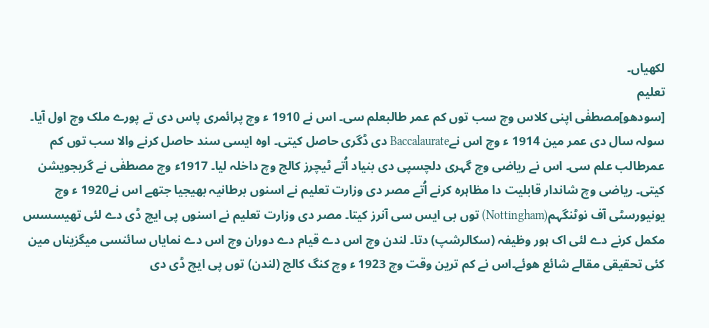لکھياں۔
تعلیم
[سودھو]مصطفٰی اپنی کلاس وچ سب توں کم عمر طالبعلم سی۔ اس نے 1910 ء وچ پرائمری پاس دی تے پورے ملک وچ اول آیا۔ سولہ سال دی عمر مین 1914 ء وچ اس نےBaccalaurate دی ڈگری حاصل کيتی۔ اوہ ایسی سند حاصل کرنے والا سب توں کم عمرطالب علم سی۔ اس نے ریاضی وچ گہری دلچسپی دی بنیاد اُتے ٹیچرز کالج وچ داخلہ لیا۔ 1917ء وچ مصطفٰی نے گریجویشن کیتی۔ ریاضی وچ شاندار قابلیت دا مظاہرہ کرنے اُتے مصر دی وزارت تعلیم نے اسنوں برطانیہ بھیجیا جتھے اس نے1920 ء وچ یونیورسٹی آف نوٹنگہم(Nottingham) توں بی ایس سی آنرز کيتا۔ مصر دی وزارت تعلیم نے اسنوں پی ایچ ڈی دے لئی تھیسسس مکمل کرنے دے لئی اک ہور وظیفہ (سکالرشپ) دتا۔ لندن وچ اس دے قیام دے دوران وچ اس دے نمایاں سائنسی میگزیناں مین کئی تحقیقی مقالے شائع ھوئے۔اس نے کم ترین وقت وچ 1923 ء وچ کنگ کالج (لندن) توں پی ایچ ڈی دی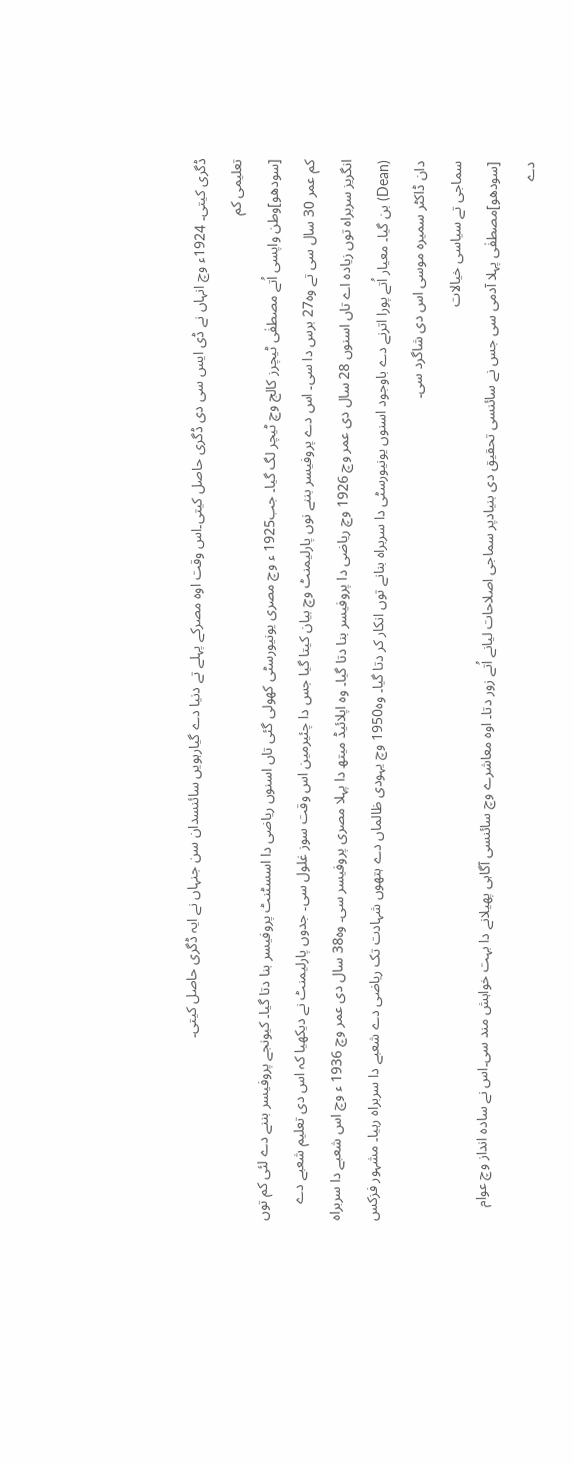ڈگری کیتی۔ 1924ء وچ انہاں نے ڈی ایس سی دی ڈگری حاصل کيتی۔اس وقت اوہ مصرکے پہلے تے دنیا دے گیارہويں سائنسدان سن جنہاں نے ایہ ڈگری حاصل کيتی۔
تعلیمی کم
[سودھو]وطن واپسی اُتے مصطفٰی ٹیچرز کالج وچ ٹیچر لگ گیا۔ جب1925 ء وچ مصری یونیورسٹی کھولی گئی تاں اسنوں ریاضی دا اسسٹنٹ پروفیسر بنا دتا گیا۔ کیونجے پروفیسر بننے دے لئی کم توں کم عمر 30 سال سی تے وہ27 برس دا سی۔ اس دے پروفیسر بننے نوں پارلیمنٹ وچ بیان کيتا گیا جس دا چئیرمین اس وقت سوز غلول سی۔ جدوں پارلیمنٹ نے دیکھیا کہ اس دی تعلیم شعبے دے انگریز سربراہ توں زیادہ اے تاں اسنوں 28 سال دی عمر وچ 1926 وچ ریاضی دا پروفیسر بنا دتا گیا۔ وہ اپلائیڈ میتھ دا پہلا مصری پروفیسر سی۔ وہ38 سال دی عمر وچ 1936 ء وچ اس شعبے دا سربراہ (Dean) بن گیا۔ معیار اُتے پورا اترنے دے باوجود اسنوں یونیورسٹی دا سربراہ بنانے توں انکار کر دتا گیا۔ وہ1950 وچ یہودی ظالماں دے ہتھوں شہادت تک ریاضی دے شعبے دا سربراہ رہیا۔ مشہور فزکس دان ڈاکٹر سمیرہ موسی اس دی شاگرد سی۔
سماجی تے سیاسی خیالات
[سودھو]مصطفٰی پہلا آدمی سی جس نے سائنسی تحقیق دی بنیادپر سماجی اصلاحات لیانے اُتے زور دتا۔ اوہ معاشرے وچ سائنسی آگاہی پھیلانے دا بہت خواہش مند سی۔اس نے سادہ انداز وچ عوام دے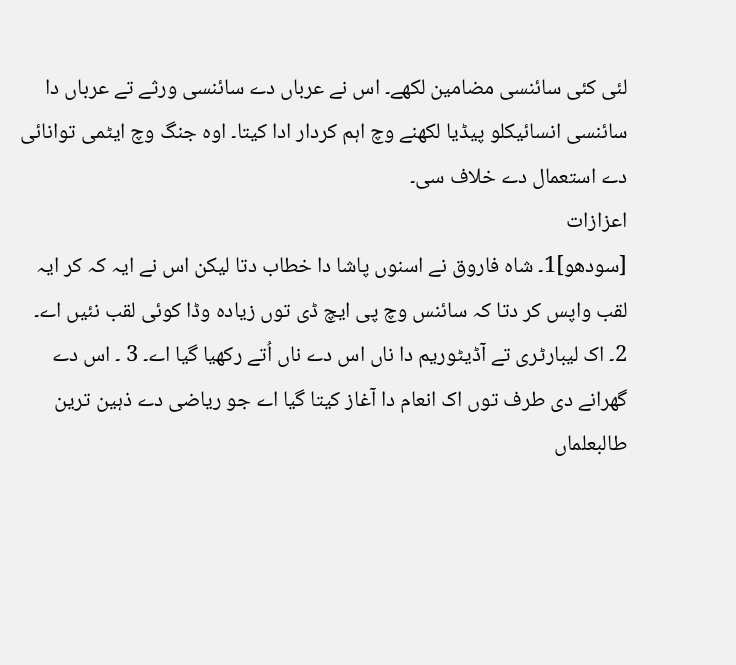لئی کئی سائنسی مضامین لکھے۔ اس نے عرباں دے سائنسی ورثے تے عرباں دا سائنسی انسائیکلو پیڈیا لکھنے وچ اہم کردار ادا کيتا۔ اوہ جنگ وچ ایٹمی توانائی دے استعمال دے خلاف سی۔
اعزازات
[سودھو]1۔ شاہ فاروق نے اسنوں پاشا دا خطاب دتا لیکن اس نے ایہ کہ کر ایہ لقب واپس کر دتا کہ سائنس وچ پی ایچ ڈی توں زیادہ وڈا کوئی لقب نئيں اے۔ 2۔ اک لیبارٹری تے آڈیٹوریم دا ناں اس دے ناں اُتے رکھیا گیا اے۔ 3 ۔ اس دے گھرانے دی طرف توں اک انعام دا آغاز کيتا گیا اے جو ریاضی دے ذہین ترین طالبعلماں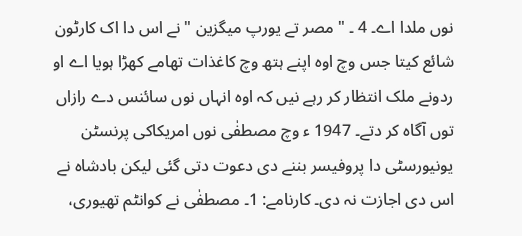نوں ملدا اے۔ 4 ۔ " مصر تے یورپ میگزین " نے اس دا اک کارٹون شائع کيتا جس وچ اوہ اپنے ہتھ وچ کاغذات تھامے کھڑا ہويا اے او ردونے ملک انتظار کر رہے نيں کہ اوہ انہاں نوں سائنس دے رازاں توں آگاہ کر دتے۔ 1947 ء وچ مصطفٰی نوں امریکاکی پرنسٹن یونیورسٹی دا پروفیسر بننے دی دعوت دتی گئی لیکن بادشاہ نے اس دی اجازت نہ دی۔ کارنامے: 1۔ مصطفٰی نے کوانٹم تھیوری،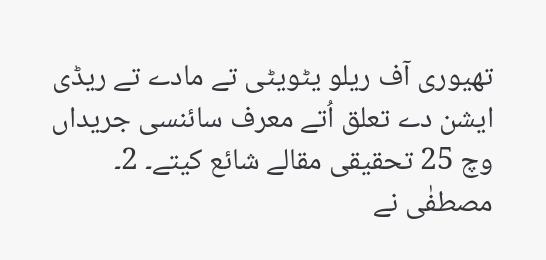تھیوری آف ریلو یٹویٹی تے مادے تے ریڈی ایشن دے تعلق اُتے معرف سائنسی جریداں وچ 25 تحقیقی مقالے شائع کیتے۔ 2۔ مصطفٰی نے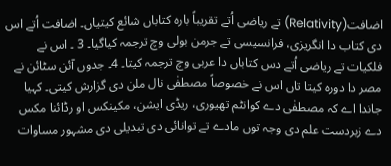اضافت(Relativity) تے ریاضی اُتے تقریباً بارہ کتاباں شائع کیتیاں۔ اضافت اُتے اس دی کتاب دا انگریزی، فرانسیسی تے جرمن بولی وچ ترجمہ کیاگیا۔ 3 ۔ اس نے فلکیات تے ریاضی اُتے دس کتاباں دا عربی وچ ترجمہ کيتا۔ 4۔ جدوں آئن سٹائن نے مصر دا دورہ کيتا تاں اس نے خصوصاً مصطفٰی نال ملن دی گزارش کیتی۔ کہیا جاندا اے کہ مصطفٰی دے کوانٹم تھیوری، ریڈی ایشن، مکینکس او رڈائنا مکس دے زبردست علم دی وجہ توں مادے تے توانائی دی تبدیلی دی مشہور مساوات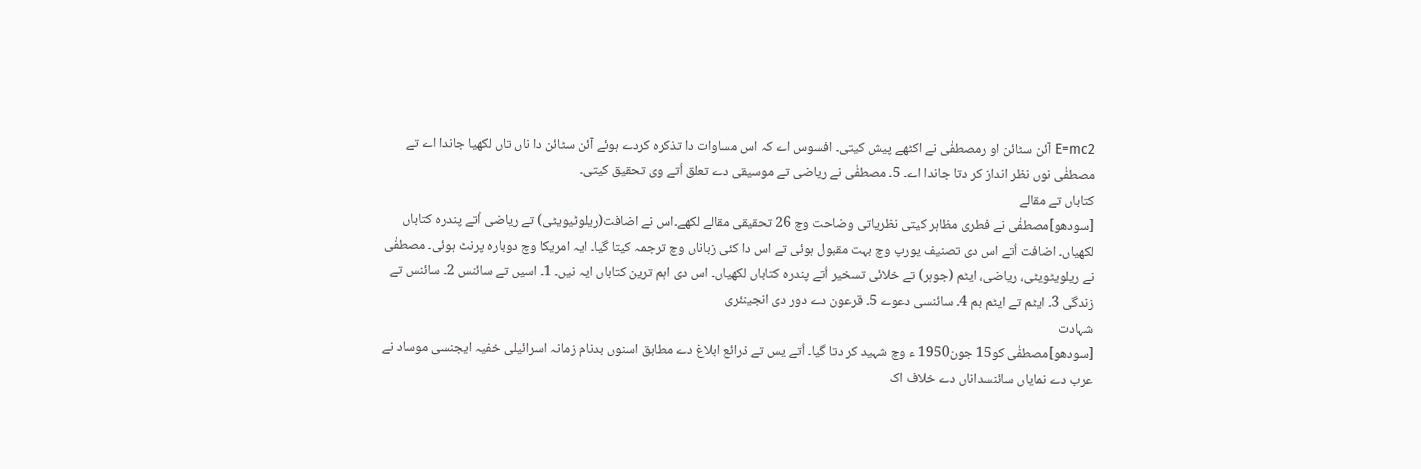E=mc2 آئن سٹائن او رمصطفٰی نے اکٹھے پیش کيتی۔ افسوس اے کہ اس مساوات دا تذکرہ کردے ہوئے آئن سٹائن دا ناں تاں لکھیا جاندا اے تے مصطفٰی نوں نظر انداز کر دتا جاندا اے۔ 5۔ مصطفٰی نے ریاضی تے موسیقی دے تعلق اُتے وی تحقیق کیتی۔
کتاباں تے مقالے
[سودھو]مصطفٰی نے فطری مظاہر کیتی نظریاتی وضاحت وچ 26 تحقیقی مقالے لکھے۔اس نے اضافت(ریلوٹیویٹی) تے ریاضی اُتے پندرہ کتاباں لکھياں۔ اضافت اُتے اس دی تصنیف یورپ وچ بہت مقبول ہوئی تے اس دا کئی زباناں وچ ترجمہ کيتا گیا۔ ایہ امریکا وچ دوبارہ پرنٹ ہوئی۔ مصطفٰی نے ریلویٹویٹی، ریاضی، ایٹم (جوہر) تے خلائی تسخیر اُتے پندرہ کتاباں لکھياں۔ اس دی اہم ترین کتاباں ایہ نيں۔ 1۔ اسيں تے سائنس 2۔ سائنس تے زندگی 3۔ ایٹم تے ایٹم بم 4۔ سائنسی دعوے 5۔ قرعون دے دور دی انجینئری
شہادت
[سودھو]مصطفٰی کو15 جون1950 ء وچ شہید کر دتا گیا۔ اُتے یس تے ذرائع ابلاغ دے مطابق اسنوں بدنام زمانہ اسرائیلی خفیہ ایجنسی موساد نے عرب دے نمایاں سائنسداناں دے خلاف اک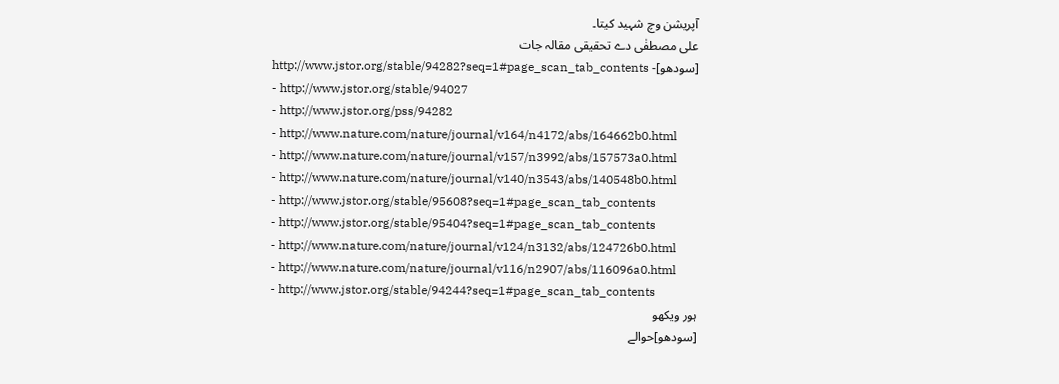آپریشن وچ شہید کيتا۔
علی مصطفٰی دے تحقیقی مقالہ جات
[سودھو]- http://www.jstor.org/stable/94282?seq=1#page_scan_tab_contents
- http://www.jstor.org/stable/94027
- http://www.jstor.org/pss/94282
- http://www.nature.com/nature/journal/v164/n4172/abs/164662b0.html
- http://www.nature.com/nature/journal/v157/n3992/abs/157573a0.html
- http://www.nature.com/nature/journal/v140/n3543/abs/140548b0.html
- http://www.jstor.org/stable/95608?seq=1#page_scan_tab_contents
- http://www.jstor.org/stable/95404?seq=1#page_scan_tab_contents
- http://www.nature.com/nature/journal/v124/n3132/abs/124726b0.html
- http://www.nature.com/nature/journal/v116/n2907/abs/116096a0.html
- http://www.jstor.org/stable/94244?seq=1#page_scan_tab_contents
ہور ویکھو
[سودھو]حوالے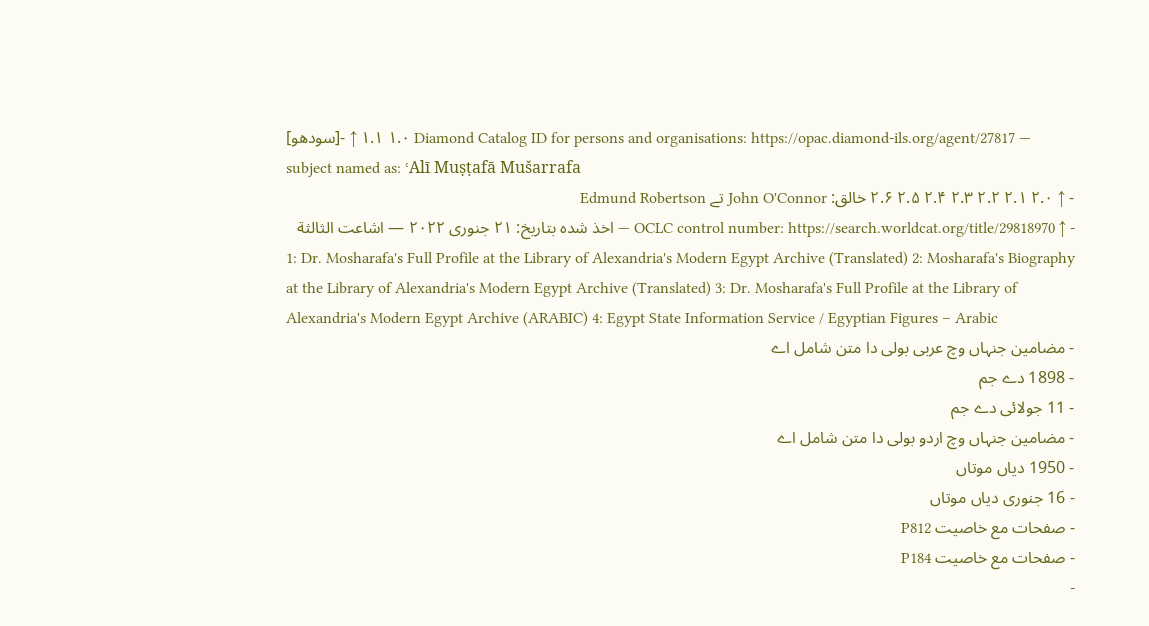[سودھو]- ↑ ۱.۰ ۱.۱ Diamond Catalog ID for persons and organisations: https://opac.diamond-ils.org/agent/27817 — subject named as: ʿAlī Muṣṭafā Mušarrafa
- ↑ ۲.۰ ۲.۱ ۲.۲ ۲.۳ ۲.۴ ۲.۵ ۲.۶ خالق: John O'Connor تے Edmund Robertson
- ↑ OCLC control number: https://search.worldcat.org/title/29818970 — اخذ شدہ بتاریخ: ۲۱ جنوری ۲۰۲۲ — اشاعت الثالثة
1: Dr. Mosharafa's Full Profile at the Library of Alexandria's Modern Egypt Archive (Translated) 2: Mosharafa's Biography at the Library of Alexandria's Modern Egypt Archive (Translated) 3: Dr. Mosharafa's Full Profile at the Library of Alexandria's Modern Egypt Archive (ARABIC) 4: Egypt State Information Service / Egyptian Figures – Arabic
- مضامین جنہاں وچ عربی بولی دا متن شامل اے
- 1898 دے جم
- 11 جولائی دے جم
- مضامین جنہاں وچ اردو بولی دا متن شامل اے
- 1950 دیاں موتاں
- 16 جنوری دیاں موتاں
- صفحات مع خاصیت P812
- صفحات مع خاصیت P184
-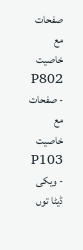صفحات مع خاصیت P802
- صفحات مع خاصیت P103
- ویکی ڈیٹا توں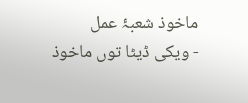ماخوذ شعبۂ عمل
- ویکی ڈیٹا توں ماخوذ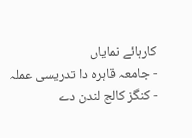کارہائے نمایاں
- جامعہ قاہرہ دا تدریسی عملہ
- کنگز کالج لندن دے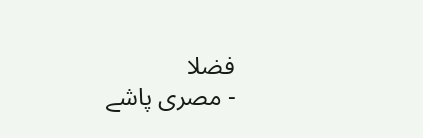فضلا
- مصری پاشے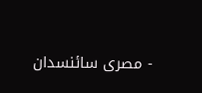- مصری سائنسدان